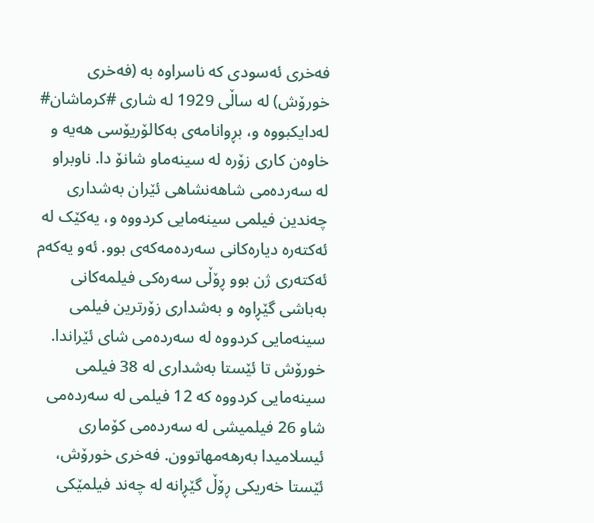فەخری ئەسودی کە ناسراوە بە (فەخری خورۆش) لە ساڵی 1929 لە شاری #کرماشان# لەدایکبووە و، بڕوانامەی بەکالۆریۆسی هەیە و خاوەن کاری زۆرە لە سینەماو شانۆ دا. ناوبراو لە سەردەمی شاهەنشاهی ئێران بەشداری چەندین فیلمی سینەمایی کردووە و، یەکێک لە ئەکتەرە دیارەکانی سەردەمەکەی بوو. ئەو یەکەم ئەکتەری ژن بوو ڕۆڵی سەرەکی فیلمەکانی بەباشی گێڕاوە و بەشداری زۆرترین فیلمی سینەمایی کردووە لە سەردەمی شای ئێراندا. خورۆش تا ئێستا بەشداری لە 38 فیلمی سینەمایی کردووە کە 12 فیلمی لە سەردەمی شاو 26 فیلمیشی لە سەردەمی کۆماری ئیسلامیدا بەرهەمهاتوون. فەخری خورۆش، ئێستا خەریکی ڕۆڵ گێڕانە لە چەند فیلمێکی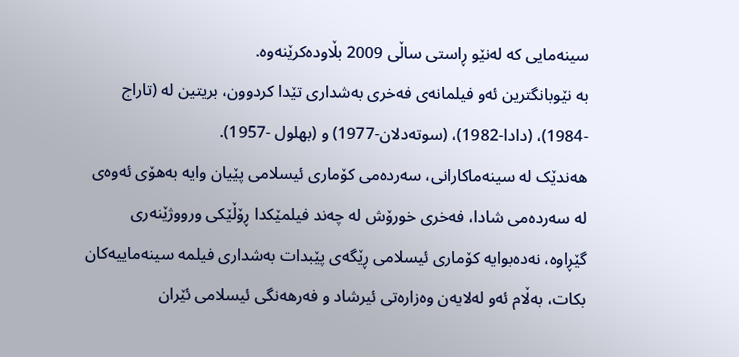سینەمایی کە لەنێو ڕاستی ساڵی 2009 بڵاودەکرێنەوە.
بە نێوبانگترین ئەو فیلمانەی فەخری بەشداری تێدا کردوون، بریتین لە (تاراج -1984)، (دادا-1982)، (سوتەدلان-1977) و (بهلول -1957).
هەندێک لە سینەماکارانی، سەردەمی کۆماری ئیسلامی پێیان وایە بەهۆی ئەوەی لە سەردەمی شادا، فەخری خورۆش لە چەند فیلمێکدا ڕۆڵێکی ورووژێنەری گێڕاوە، نەدەبوایە کۆماری ئیسلامی ڕێگەی پێبدات بەشداری فیلمە سینەماییەکان بکات، بەڵام ئەو لەلایەن وەزارەتی ئیرشاد و فەرهەنگی ئیسلامی ئێران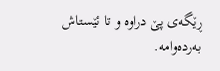ڕێگەی پێ دراوە و تا ئێستاش بەردەوامە.